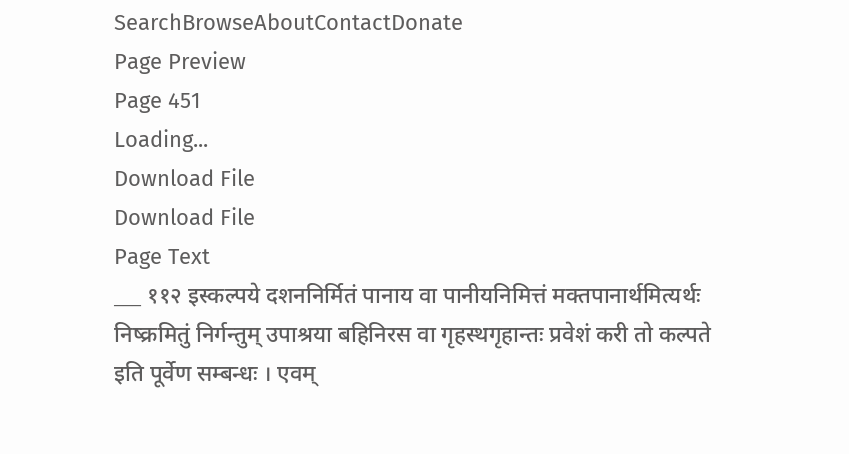SearchBrowseAboutContactDonate
Page Preview
Page 451
Loading...
Download File
Download File
Page Text
___ ११२ इस्कल्पये दशननिर्मितं पानाय वा पानीयनिमित्तं मक्तपानार्थमित्यर्थः निष्क्रमितुं निर्गन्तुम् उपाश्रया बहिनिरस वा गृहस्थगृहान्तः प्रवेशं करी तो कल्पते इति पूर्वेण सम्बन्धः । एवम्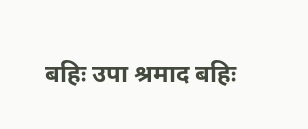बहिः उपा श्रमाद बहिः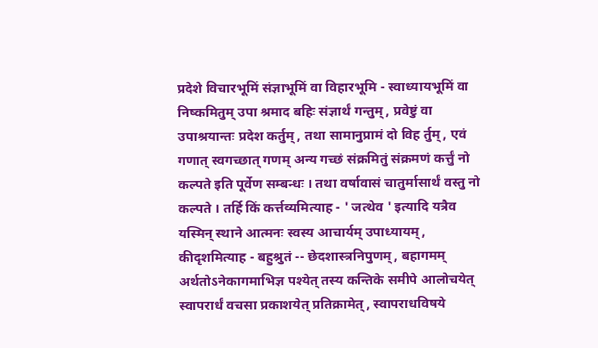प्रदेशे विचारभूमिं संज्ञाभूमिं वा विहारभूमि - स्वाध्यायभूमिं वा निष्कमितुम् उपा श्रमाद बहिः संज्ञार्थं गन्तुम्, प्रवेष्टुं वा उपाश्रयान्तः प्रदेश कर्तुम्, तथा सामानुप्रामं दो विह र्तुम्, एवं गणात् स्वगच्छात् गणम् अन्य गच्छं संक्रमितुं संक्रमणं कर्त्तुं नो कल्पते इति पूर्वेण सम्बन्धः । तथा वर्षावासं चातुर्मासार्थं वस्तु नो कल्पते । तर्हि किं कर्त्तव्यमित्याह - ' जत्थेव ' इत्यादि यत्रैव यस्मिन् स्थाने आत्मनः स्वस्य आचार्यम् उपाध्यायम्, कीदृशमित्याह - बहुश्रुतं -- छेदशास्त्रनिपुणम्, बहागमम् अर्थतोऽनेकागमाभिज्ञ पश्येत् तस्य कन्तिके समीपे आलोचयेत् स्वापरार्धं वचसा प्रकाशयेत् प्रतिक्रामेत्, स्वापराधविषये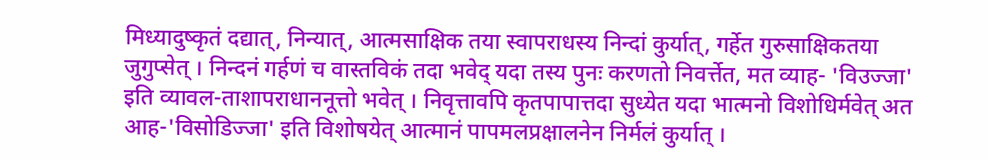मिध्यादुष्कृतं दद्यात्, निन्यात्, आत्मसाक्षिक तया स्वापराधस्य निन्दां कुर्यात्, गर्हेत गुरुसाक्षिकतया जुगुप्सेत् । निन्दनं गर्हणं च वास्तविकं तदा भवेद् यदा तस्य पुनः करणतो निवर्त्तेत, मत व्याह- 'विउज्जा' इति व्यावल-ताशापराधाननूत्तो भवेत् । निवृत्तावपि कृतपापात्तदा सुध्येत यदा भात्मनो विशोधिर्मवेत् अत आह-'विसोडिज्जा' इति विशोषयेत् आत्मानं पापमलप्रक्षालनेन निर्मलं कुर्यात् ।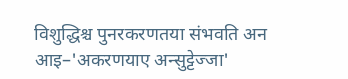विशुद्धिश्च पुनरकरणतया संभवति अन आइ–'अकरणयाए अन्सुट्टेज्जा'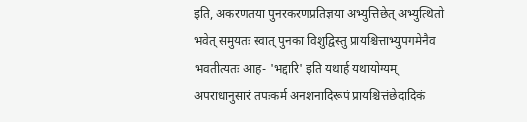इति, अकरणतया पुनरकरणप्रतिज्ञया अभ्युत्तिछेत् अभ्युत्थितो भवेत् समुयतः स्वात् पुनका विशुद्विस्तु प्रायश्चित्ताभ्युपगमेनैव भवतीत्यतः आह- 'भद्दारि' इति यथार्ह यथायोग्यम् अपराधानुसारं तपःकर्म अनशनादिरूपं प्रायश्चित्तंछेदादिकं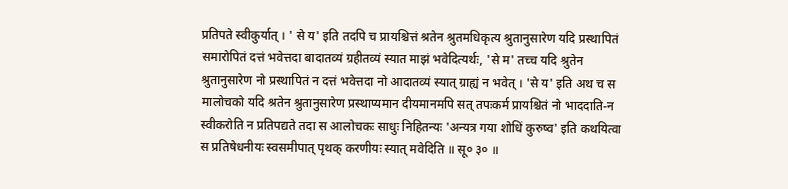प्रतिपते स्वीकुर्यात् । ' से य' इति तदपि च प्रायश्चित्तं श्रतेन श्रुतमधिकृत्य श्रुतानुसारेण यदि प्रस्थापितं समारोपितं दत्तं भवेत्तदा बादातव्यं ग्रहीतव्यं स्यात माझं भवेदित्यर्थः, 'से म' तच्च यदि श्रुतेन श्रुतानुसारेण नो प्रस्थापितं न दत्तं भवेत्तदा नो आदातव्यं स्यात् ग्राह्यं न भवेत् । 'से य' इति अथ च स मालोचको यदि श्रतेन श्रुतानुसारेण प्रस्थाप्यमान दीयमानमपि सत् तपःकर्म प्रायश्चितं नो भाददाति-न स्वीकरोति न प्रतिपद्यते तदा स आलोचकः साधुः निहितन्यः 'अन्यत्र गया शोधिं कुरुष्व' इति कथयित्वा स प्रतिषेधनीयः स्वसमीपात् पृथक् करणीयः स्यात् मवेदिति ॥ सू० ३० ॥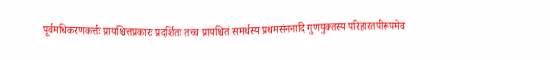पूर्वमधिकरणकर्त्तः प्रायश्चित्तप्रकारः प्रदर्शितः तच्च प्रायश्चितं समर्थस्य प्रथमसंननादि गुणयुक्तस्य परिहारतपीरूपमेव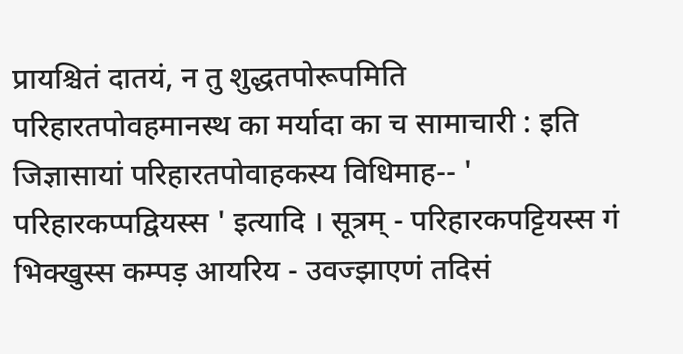प्रायश्चितं दातयं, न तु शुद्धतपोरूपमिति परिहारतपोवहमानस्थ का मर्यादा का च सामाचारी : इति जिज्ञासायां परिहारतपोवाहकस्य विधिमाह-- ' परिहारकप्पद्वियस्स ' इत्यादि । सूत्रम् - परिहारकपट्टियस्स गं भिक्खुस्स कम्पड़ आयरिय - उवज्झाएणं तदिसं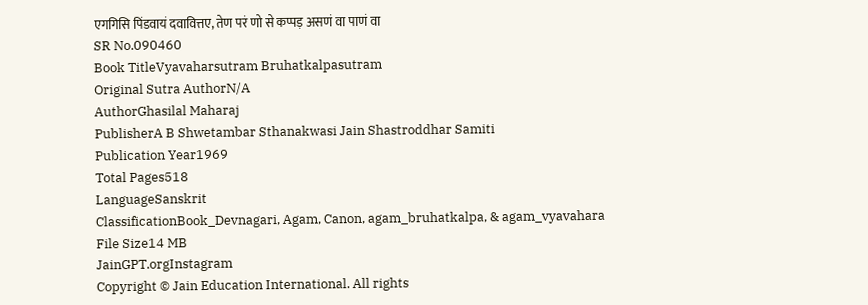एगगिसि पिंडवायं दवावित्तए, तेण परं णो से कप्पड़ असणं वा पाणं वा
SR No.090460
Book TitleVyavaharsutram Bruhatkalpasutram
Original Sutra AuthorN/A
AuthorGhasilal Maharaj
PublisherA B Shwetambar Sthanakwasi Jain Shastroddhar Samiti
Publication Year1969
Total Pages518
LanguageSanskrit
ClassificationBook_Devnagari, Agam, Canon, agam_bruhatkalpa, & agam_vyavahara
File Size14 MB
JainGPT.orgInstagram
Copyright © Jain Education International. All rights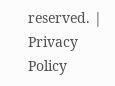reserved. | Privacy Policy